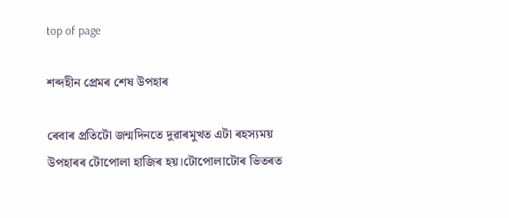top of page

শব্দহীন প্ৰেমৰ শেষ উপহাৰ

ৰেবাৰ প্ৰতিটো জন্মদিনতে দুৱাৰমুখত এটা ৰহস্যময় উপহাৰৰ টোপোলা হাজিৰ হয়।টোপোলাটোৰ ভিতৰত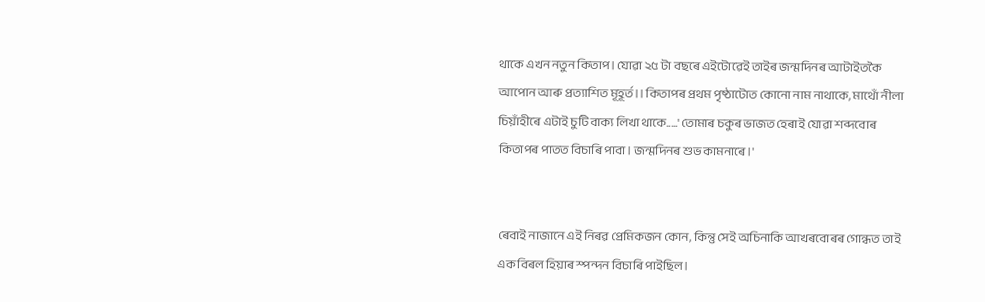থাকে এখন নতুন কিতাপ। যোৱা ২৫ টা বছৰে এইটোৱেই তাইৰ জন্মদিনৰ আটাইতকৈ আপোন আৰু প্ৰত্যাশিত মূহূৰ্ত।। কিতাপৰ প্ৰথম পৃষ্ঠাটোত কোনো নাম নাথাকে, মাথোঁ নীলা চিয়াঁহীৰে এটাই চুটি বাক্য লিখা থাকে.....' তোমাৰ চকুৰ ভাজত হেৰাই যোৱা শব্দবোৰ কিতাপৰ পাতত বিচাৰি পাবা। জন্মদিনৰ শুভ কামনাৰে।'


ৰেবাই নাজানে এই নিৰৱ প্ৰেমিকজন কোন, কিন্তু সেই অচিনাকি আখৰবোৰৰ গোন্ধত তাই এক বিৰল হিয়াৰ স্পন্দন বিচাৰি পাইছিল।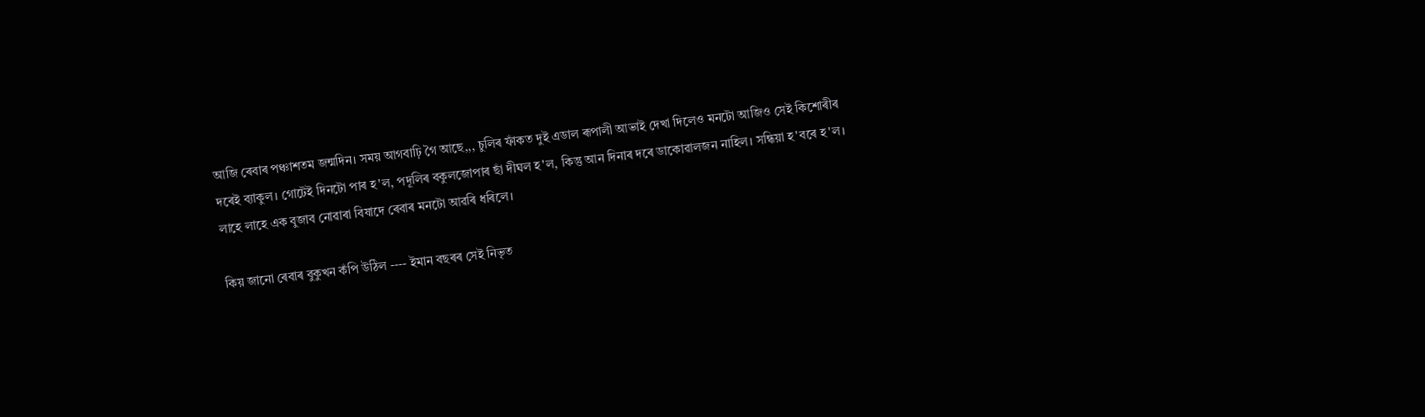আজি ৰেবাৰ পঞ্চাশতম জন্মদিন। সময় আগবাঢ়ি গৈ আছে,,, চুলিৰ ফাঁকত দুই এডাল ৰূপালী আভাই দেখা দিলেও মনটো আজিও সেই কিশোৰীৰ দৰেই ব্যাকুল। গোটেই দিনটো পাৰ হ'ল, পদূলিৰ বকুলজোপাৰ ছাঁ দীঘল হ'ল, কিন্তু আন দিনাৰ দৰে ডাকোৱালজন নাহিল। সন্ধিয়া হ'বৰে হ'ল। লাহে লাহে এক বুজাব নোৱাৰা বিষাদে ৰেবাৰ মনটো আৱৰি ধৰিলে।

কিয় জানো ৰেবাৰ বুকুখন কঁপি উঠিল ---- ইমান বছৰৰ সেই নিভৃত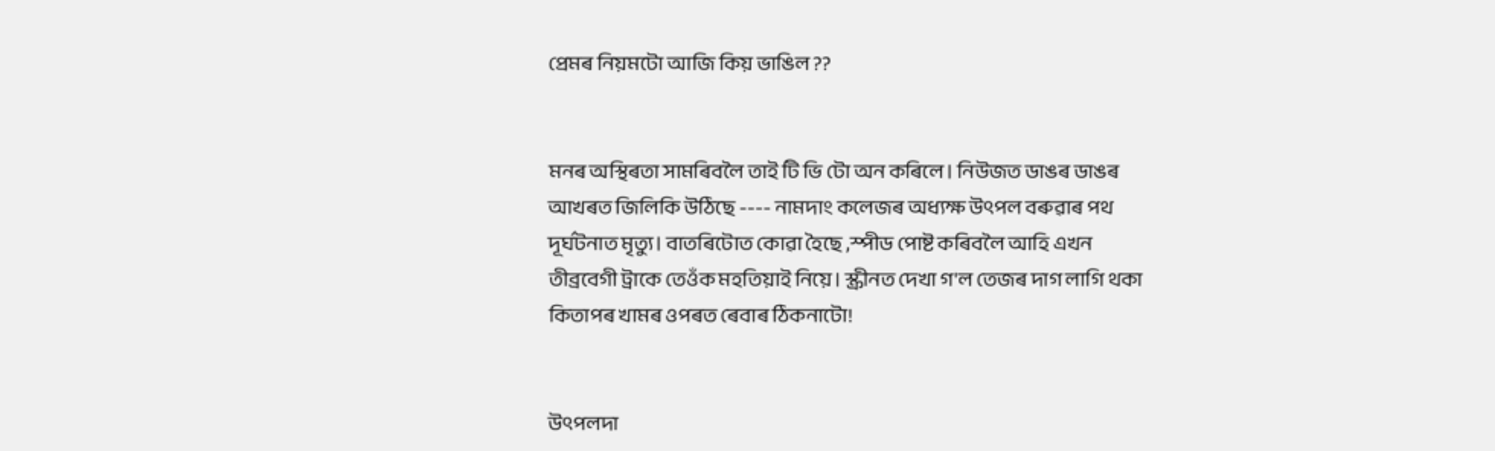প্ৰেমৰ নিয়মটো আজি কিয় ভাঙিল ??


মনৰ অস্থিৰতা সামৰিবলৈ তাই টি ভি টো অন কৰিলে। নিউজত ডাঙৰ ডাঙৰ আখৰত জিলিকি উঠিছে ---- নামদাং কলেজৰ অধ্যক্ষ উৎপল বৰুৱাৰ পথ দূৰ্ঘটনাত মৃত্যু। বাতৰিটোত কোৱা হৈছে ,স্পীড পোষ্ট কৰিবলৈ আহি এখন তীব্ৰবেগী ট্ৰাকে তেওঁক মহতিয়াই নিয়ে। স্ক্ৰীনত দেখা গ'ল তেজৰ দাগ লাগি থকা কিতাপৰ খামৰ ওপৰত ৰেবাৰ ঠিকনাটো!


উৎপলদা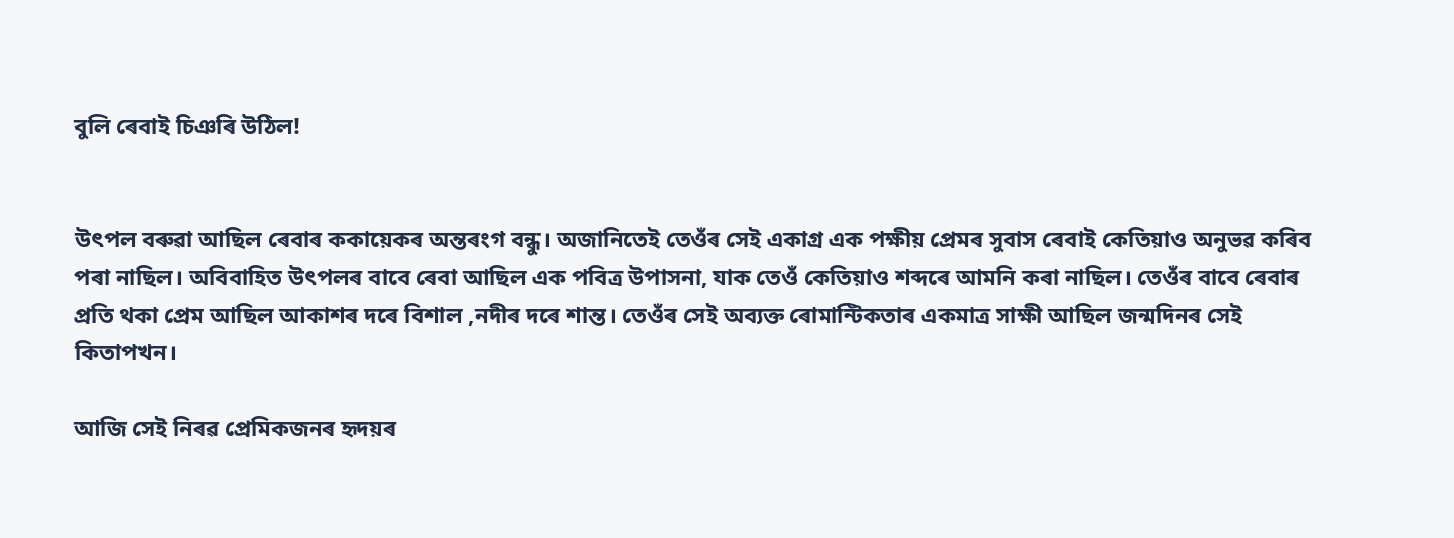বুলি ৰেবাই চিঞৰি উঠিল!


উৎপল বৰুৱা আছিল ৰেবাৰ ককায়েকৰ অন্তৰংগ বন্ধু। অজানিতেই তেওঁৰ সেই একাগ্ৰ এক পক্ষীয় প্ৰেমৰ সুবাস ৰেবাই কেতিয়াও অনুভৱ কৰিব পৰা নাছিল। অবিবাহিত উৎপলৰ বাবে ৰেবা আছিল এক পবিত্ৰ উপাসনা, যাক তেওঁ কেতিয়াও শব্দৰে আমনি কৰা নাছিল। তেওঁৰ বাবে ৰেবাৰ প্ৰতি থকা প্ৰেম আছিল আকাশৰ দৰে বিশাল ,নদীৰ দৰে শান্ত। তেওঁৰ সেই অব্যক্ত ৰোমান্টিকতাৰ একমাত্ৰ সাক্ষী আছিল জন্মদিনৰ সেই কিতাপখন।

আজি সেই নিৰৱ প্ৰেমিকজনৰ হৃদয়ৰ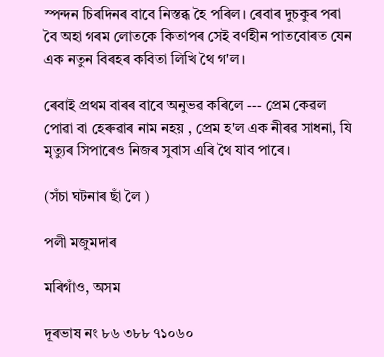স্পন্দন চিৰদিনৰ বাবে নিস্তব্ধ হৈ পৰিল। ৰেবাৰ দুচকুৰ পৰা বৈ অহা গৰম লোতকে কিতাপৰ সেই বৰ্ণহীন পাতবোৰত যেন এক নতুন বিৰহৰ কবিতা লিখি থৈ গ'ল।

ৰেবাই প্ৰথম বাৰৰ বাবে অনুভৱ কৰিলে --- প্ৰেম কেৱল পোৱা বা হেৰুৱাৰ নাম নহয় , প্ৰেম হ'ল এক নীৰৱ সাধনা, যি মৃত্যুৰ সিপাৰেও নিজৰ সুবাস এৰি থৈ যাব পাৰে।

(সঁচা ঘটনাৰ ছাঁ লৈ )

পলী মজুমদাৰ

মৰিগাঁও, অসম

দূৰভাষ নং ৮৬ ৩৮৮ ৭১০৬০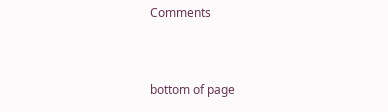Comments


bottom of page